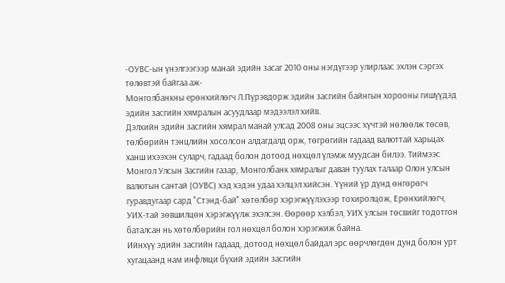-ОУВС-ын үнэлгээгээр манай эдийн засаг 2010 оны нэгдүгээр улирлаас эхлэн сэргэх төлөвтэй байгаа аж-
Монголбанкны ерөнхийлөгч Л.Пүрэвдорж эдийн засгийн байнгын хорооны гишүүдэд эдийн засгийн хямралын асуудлаар мэдээлэл хийв.
Дэлхийн эдийн засгийн хямрал манай улсад 2008 оны эцсээс хүчтэй нөлөөлж төсөв, төлбөрийн тэнцлийн хосолсон алдагдалд орж, төгрөгийн гадаад валюттай харьцах ханш ихээхэн суларч, гадаад болон дотоод нөхцөл үлэмж муудсан билээ. Тиймээс Монгол Улсын Засгийн газар, Монголбанк хямралыг даван туулах талаар Олон улсын валютын сантай (ОУВС) хэд хэдэн удаа хэлцэл хийсэн. Үүний үр дүнд өнгөрөгч гуравдугаар сард "Стэнд-бай" хөтөлбөр хэрэгжүүлэхээр тохиролцож, Ерөнхийлөгч, УИХ-тай зөвшилцөн хэрэгжүүлж эхэлсэн. Өөрөөр хэлбэл, УИХ улсын төсвийг тодотгон баталсан нь хөтөлбөрийн гол нөхцөл болон хэрэгжиж байна.
Ийнхүү эдийн засгийн гадаад, дотоод нөхцөл байдал эрс өөрчлөгдөн дунд болон урт хугацаанд нам инфляци бүхий эдийн засгийн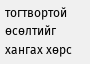тогтвортой өсөлтийг хангах хөрс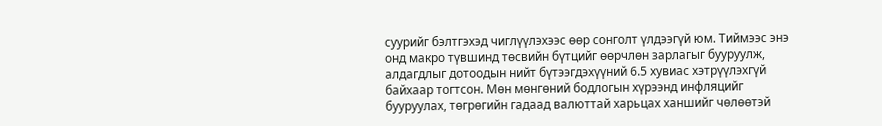суурийг бэлтгэхэд чиглүүлэхээс өөр сонголт үлдээгүй юм. Тиймээс энэ онд макро түвшинд төсвийн бүтцийг өөрчлөн зарлагыг бууруулж, алдагдлыг дотоодын нийт бүтээгдэхүүний 6.5 хувиас хэтрүүлэхгүй байхаар тогтсон. Мөн мөнгөний бодлогын хүрээнд инфляцийг бууруулах, төгрөгийн гадаад валюттай харьцах ханшийг чөлөөтэй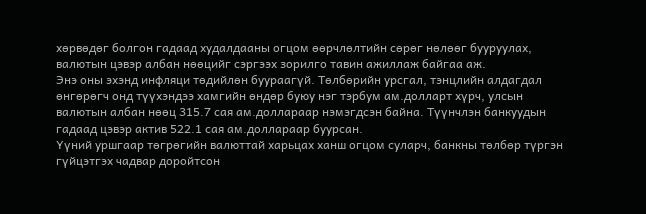хөрвөдөг болгон гадаад худалдааны огцом өөрчлөлтийн сөрөг нөлөөг бууруулах, валютын цэвэр албан нөөцийг сэргээх зорилго тавин ажиллаж байгаа аж.
Энэ оны эхэнд инфляци төдийлөн буураагүй. Төлбөрийн урсгал, тэнцлийн алдагдал өнгөрөгч онд түүхэндээ хамгийн өндөр буюу нэг тэрбум ам.долларт хүрч, улсын валютын албан нөөц 315.7 сая ам.доллараар нэмэгдсэн байна. Түүнчлэн банкуудын гадаад цэвэр актив 522.1 сая ам.доллараар буурсан.
Үүний уршгаар төгрөгийн валюттай харьцах ханш огцом суларч, банкны төлбөр түргэн гүйцэтгэх чадвар доройтсон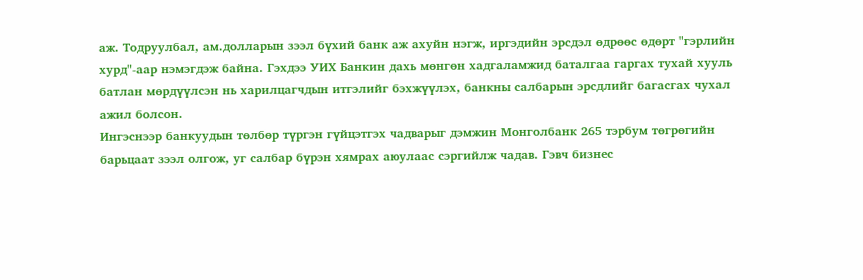аж. Тодруулбал, ам.долларын зээл бүхий банк аж ахуйн нэгж, иргэдийн эрсдэл өдрөөс өдөрт "гэрлийн хурд"-аар нэмэгдэж байна. Гэхдээ УИХ Банкин дахь мөнгөн хадгаламжид баталгаа гаргах тухай хууль батлан мөрдүүлсэн нь харилцагчдын итгэлийг бэхжүүлэх, банкны салбарын эрсдлийг багасгах чухал ажил болсон.
Ингэснээр банкуудын төлбөр түргэн гүйцэтгэх чадварыг дэмжин Монголбанк 265 тэрбум төгрөгийн барьцаат зээл олгож, уг салбар бүрэн хямрах аюулаас сэргийлж чадав. Гэвч бизнес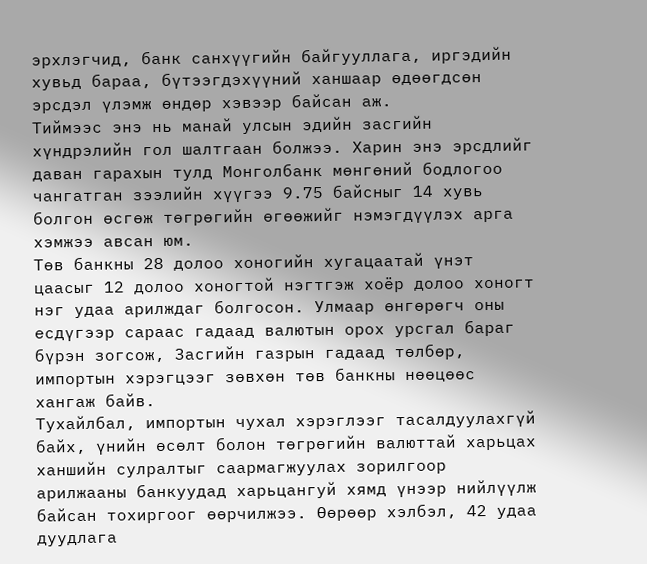эрхлэгчид, банк санхүүгийн байгууллага, иргэдийн хувьд бараа, бүтээгдэхүүний ханшаар өдөөгдсөн эрсдэл үлэмж өндөр хэвээр байсан аж.
Тиймээс энэ нь манай улсын эдийн засгийн хүндрэлийн гол шалтгаан болжээ. Харин энэ эрсдлийг даван гарахын тулд Монголбанк мөнгөний бодлогоо чангатган зээлийн хүүгээ 9.75 байсныг 14 хувь болгон өсгөж төгрөгийн өгөөжийг нэмэгдүүлэх арга хэмжээ авсан юм.
Төв банкны 28 долоо хоногийн хугацаатай үнэт цаасыг 12 долоо хоногтой нэгтгэж хоёр долоо хоногт нэг удаа арилждаг болгосон. Улмаар өнгөрөгч оны есдүгээр сараас гадаад валютын орох урсгал бараг бүрэн зогсож, Засгийн газрын гадаад төлбөр, импортын хэрэгцээг зөвхөн төв банкны нөөцөөс хангаж байв.
Тухайлбал, импортын чухал хэрэглээг тасалдуулахгүй байх, үнийн өсөлт болон төгрөгийн валюттай харьцах ханшийн сулралтыг саармагжуулах зорилгоор арилжааны банкуудад харьцангуй хямд үнээр нийлүүлж байсан тохиргоог өөрчилжээ. Өөрөөр хэлбэл, 42 удаа дуудлага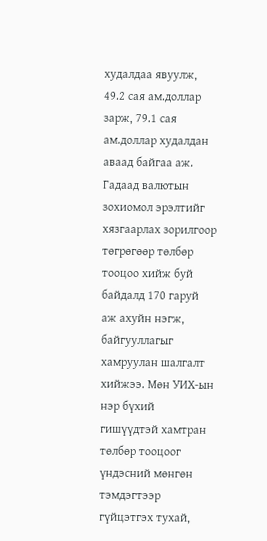худалдаа явуулж, 49.2 сая ам.доллар зарж, 79.1 сая ам.доллар худалдан аваад байгаа аж.
Гадаад валютын зохиомол эрэлтийг хязгаарлах зорилгоор төгрөгөөр төлбөр тооцоо хийж буй байдалд 170 гаруй аж ахуйн нэгж, байгууллагыг хамруулан шалгалт хийжээ. Мөн УИХ-ын нэр бүхий гишүүдтэй хамтран төлбөр тооцоог үндэсний мөнгөн тэмдэгтээр гүйцэтгэх тухай,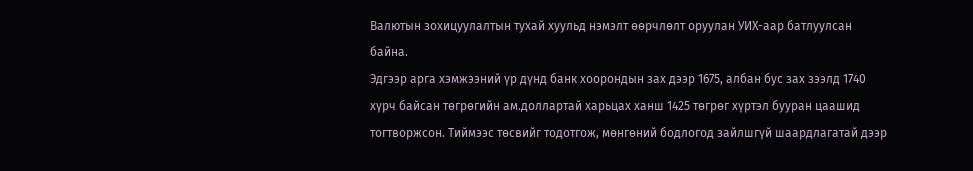Валютын зохицуулалтын тухай хуульд нэмэлт өөрчлөлт оруулан УИХ-аар батлуулсан байна.
Эдгээр арга хэмжээний үр дүнд банк хоорондын зах дээр 1675, албан бус зах зээлд 1740 хүрч байсан төгрөгийн ам.доллартай харьцах ханш 1425 төгрөг хүртэл бууран цаашид тогтворжсон. Тиймээс төсвийг тодотгож, мөнгөний бодлогод зайлшгүй шаардлагатай дээр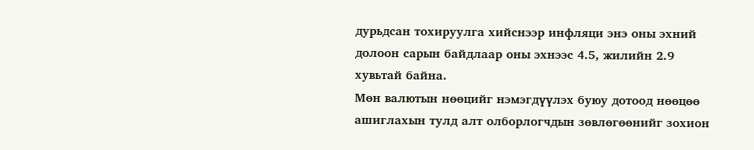дурьдсан тохируулга хийснээр инфляци энэ оны эхний долоон сарын байдлаар оны эхнээс 4.5, жилийн 2.9 хувьтай байна.
Мөн валютын нөөцийг нэмэгдүүлэх буюу дотоод нөөцөө ашиглахын тулд алт олборлогчдын зөвлөгөөнийг зохион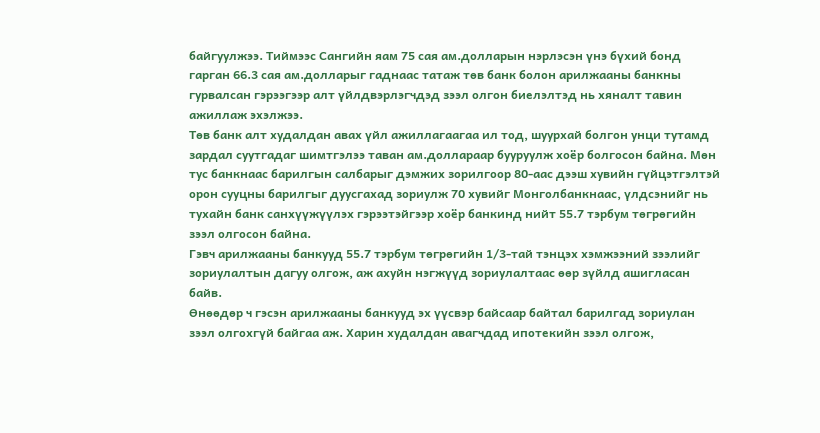байгуулжээ. Тиймээс Сангийн яам 75 сая ам.долларын нэрлэсэн үнэ бүхий бонд гарган 66.3 сая ам.долларыг гаднаас татаж төв банк болон арилжааны банкны гурвалсан гэрээгээр алт үйлдвэрлэгчдэд зээл олгон биелэлтэд нь хяналт тавин ажиллаж эхэлжээ.
Төв банк алт худалдан авах үйл ажиллагаагаа ил тод, шуурхай болгон унци тутамд зардал суутгадаг шимтгэлээ таван ам.доллараар бууруулж хоёр болгосон байна. Мөн тус банкнаас барилгын салбарыг дэмжих зорилгоор 80-аас дээш хувийн гүйцэтгэлтэй орон сууцны барилгыг дуусгахад зориулж 70 хувийг Монголбанкнаас, үлдсэнийг нь тухайн банк санхүүжүүлэх гэрээтэйгээр хоёр банкинд нийт 55.7 тэрбум төгрөгийн зээл олгосон байна.
Гэвч арилжааны банкууд 55.7 тэрбум төгрөгийн 1/3-тай тэнцэх хэмжээний зээлийг зориулалтын дагуу олгож, аж ахуйн нэгжүүд зориулалтаас өөр зүйлд ашигласан байв.
Өнөөдөр ч гэсэн арилжааны банкууд эх үүсвэр байсаар байтал барилгад зориулан зээл олгохгүй байгаа аж. Харин худалдан авагчдад ипотекийн зээл олгож,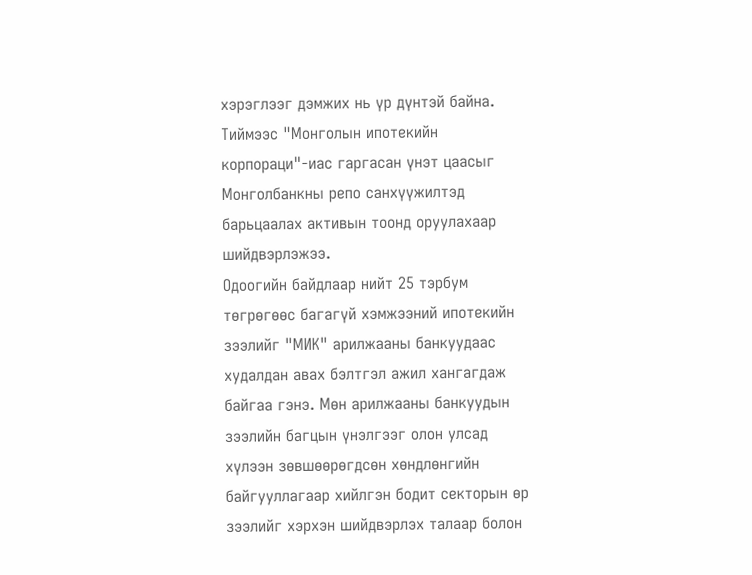хэрэглээг дэмжих нь үр дүнтэй байна. Тиймээс "Монголын ипотекийн корпораци"-иас гаргасан үнэт цаасыг Монголбанкны репо санхүүжилтэд барьцаалах активын тоонд оруулахаар шийдвэрлэжээ.
Одоогийн байдлаар нийт 25 тэрбум төгрөгөөс багагүй хэмжээний ипотекийн зээлийг "МИК" арилжааны банкуудаас худалдан авах бэлтгэл ажил хангагдаж байгаа гэнэ. Мөн арилжааны банкуудын зээлийн багцын үнэлгээг олон улсад хүлээн зөвшөөрөгдсөн хөндлөнгийн байгууллагаар хийлгэн бодит секторын өр зээлийг хэрхэн шийдвэрлэх талаар болон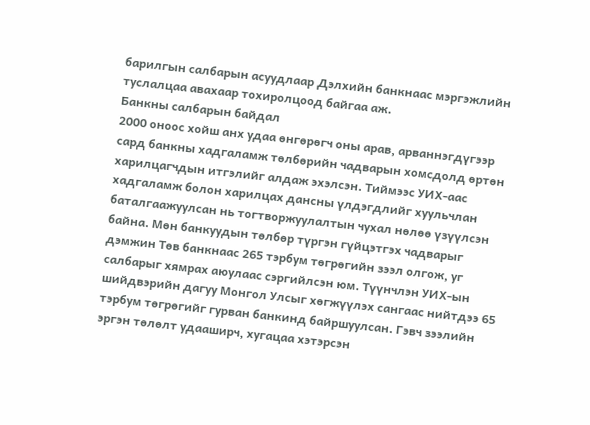барилгын салбарын асуудлаар Дэлхийн банкнаас мэргэжлийн туслалцаа авахаар тохиролцоод байгаа аж.
Банкны салбарын байдал
2000 оноос хойш анх удаа өнгөрөгч оны арав, арваннэгдүгээр сард банкны хадгаламж төлбөрийн чадварын хомсдолд өртөн харилцагчдын итгэлийг алдаж эхэлсэн. Тиймээс УИХ-аас хадгаламж болон харилцах дансны үлдэгдлийг хуульчлан баталгаажуулсан нь тогтворжуулалтын чухал нөлөө үзүүлсэн байна. Мөн банкуудын төлбөр түргэн гүйцэтгэх чадварыг дэмжин Төв банкнаас 265 тэрбум төгрөгийн зээл олгож, уг салбарыг хямрах аюулаас сэргийлсэн юм. Түүнчлэн УИХ-ын шийдвэрийн дагуу Монгол Улсыг хөгжүүлэх сангаас нийтдээ 65 тэрбум төгрөгийг гурван банкинд байршуулсан. Гэвч зээлийн эргэн төлөлт удааширч, хугацаа хэтэрсэн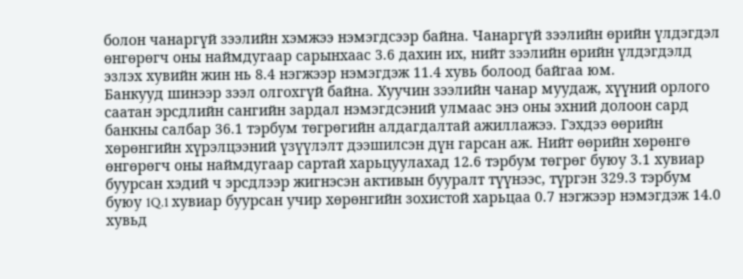болон чанаргүй зээлийн хэмжээ нэмэгдсээр байна. Чанаргүй зээлийн өрийн үлдэгдэл өнгөрөгч оны наймдугаар сарынхаас 3.6 дахин их, нийт зээлийн өрийн үлдэгдэлд эзлэх хувийн жин нь 8.4 нэгжээр нэмэгдэж 11.4 хувь болоод байгаа юм.
Банкууд шинээр зээл олгохгүй байна. Хуучин зээлийн чанар муудаж, хүүний орлого саатан эрсдлийн сангийн зардал нэмэгдсэний улмаас энэ оны эхний долоон сард банкны салбар 36.1 тэрбум төгрөгийн алдагдалтай ажиллажээ. Гэхдээ өөрийн хөрөнгийн хүрэлцээний үзүүлэлт дээшилсэн дүн гарсан аж. Нийт өөрийн хөрөнгө өнгөрөгч оны наймдугаар сартай харьцуулахад 12.6 тэрбум төгрөг буюу 3.1 хувиар буурсан хэдий ч эрсдлээр жигнэсэн активын бууралт түүнээс, түргэн 329.3 тэрбум буюу 1Q.1 хувиар буурсан учир хөрөнгийн зохистой харьцаа 0.7 нэгжээр нэмэгдэж 14.0 хувьд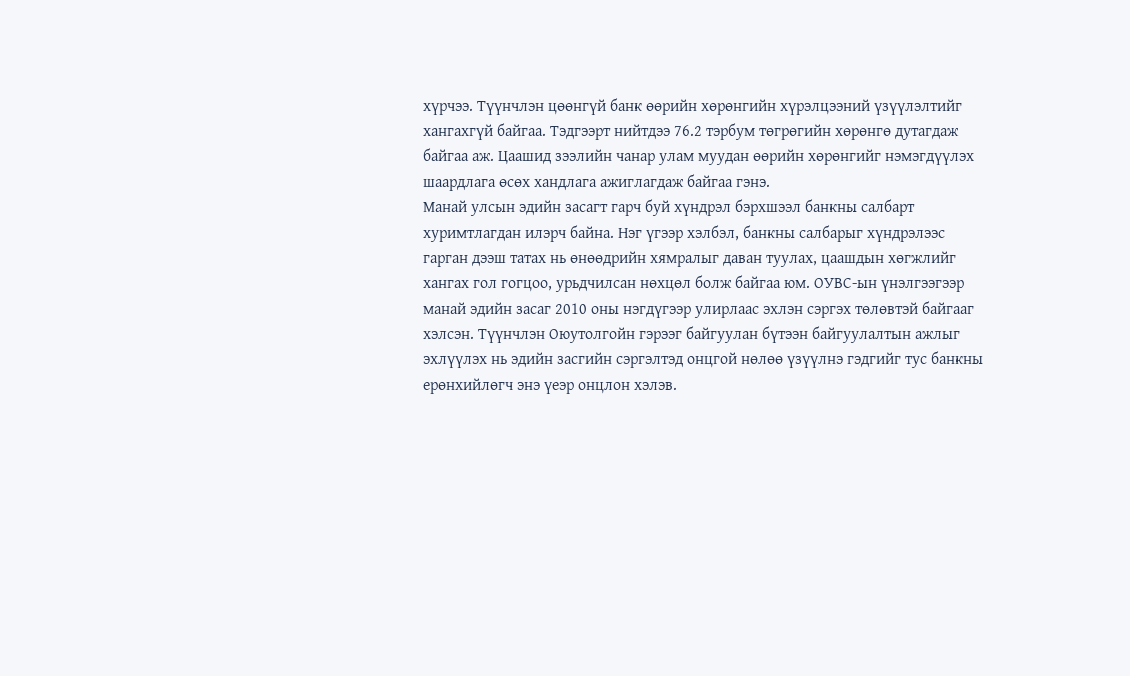хүрчээ. Түүнчлэн цөөнгүй банк өөрийн хөрөнгийн хүрэлцээний үзүүлэлтийг хангахгүй байгаа. Тэдгээрт нийтдээ 76.2 тэрбум төгрөгийн хөрөнгө дутагдаж байгаа аж. Цаашид зээлийн чанар улам муудан өөрийн хөрөнгийг нэмэгдүүлэх шаардлага өсөх хандлага ажиглагдаж байгаа гэнэ.
Манай улсын эдийн засагт гарч буй хүндрэл бэрхшээл банкны салбарт хуримтлагдан илэрч байна. Нэг үгээр хэлбэл, банкны салбарыг хүндрэлээс гарган дээш татах нь өнөөдрийн хямралыг даван туулах, цаашдын хөгжлийг хангах гол гогцоо, урьдчилсан нөхцөл болж байгаа юм. ОУВС-ын үнэлгээгээр манай эдийн засаг 2010 оны нэгдүгээр улирлаас эхлэн сэргэх төлөвтэй байгааг хэлсэн. Түүнчлэн Оюутолгойн гэрээг байгуулан бүтээн байгуулалтын ажлыг эхлүүлэх нь эдийн засгийн сэргэлтэд онцгой нөлөө үзүүлнэ гэдгийг тус банкны ерөнхийлөгч энэ үеэр онцлон хэлэв.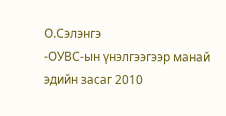О.Сэлэнгэ
-ОУВС-ын үнэлгээгээр манай эдийн засаг 2010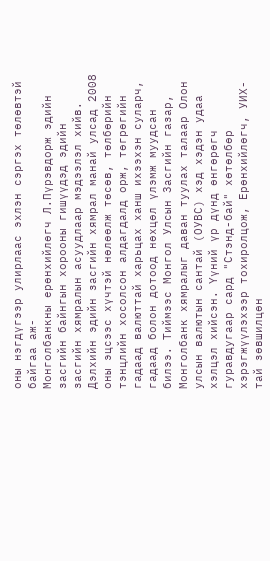оны нэгдүгээр улирлаас эхлэн сэргэх төлөвтэй байгаа аж-
Монголбанкны ерөнхийлөгч Л.Пүрэвдорж эдийн засгийн байнгын хорооны гишүүдэд эдийн засгийн хямралын асуудлаар мэдээлэл хийв.
Дэлхийн эдийн засгийн хямрал манай улсад 2008 оны эцсээс хүчтэй нөлөөлж төсөв, төлбөрийн тэнцлийн хосолсон алдагдалд орж, төгрөгийн гадаад валюттай харьцах ханш ихээхэн суларч, гадаад болон дотоод нөхцөл үлэмж муудсан билээ. Тиймээс Монгол Улсын Засгийн газар, Монголбанк хямралыг даван туулах талаар Олон улсын валютын сантай (ОУВС) хэд хэдэн удаа хэлцэл хийсэн. Үүний үр дүнд өнгөрөгч гуравдугаар сард "Стэнд-бай" хөтөлбөр хэрэгжүүлэхээр тохиролцож, Ерөнхийлөгч, УИХ-тай зөвшилцөн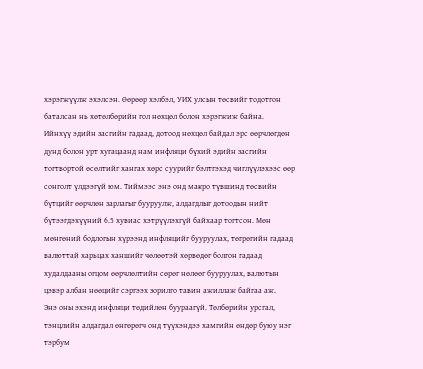хэрэгжүүлж эхэлсэн. Өөрөөр хэлбэл, УИХ улсын төсвийг тодотгон баталсан нь хөтөлбөрийн гол нөхцөл болон хэрэгжиж байна.
Ийнхүү эдийн засгийн гадаад, дотоод нөхцөл байдал эрс өөрчлөгдөн дунд болон урт хугацаанд нам инфляци бүхий эдийн засгийн тогтвортой өсөлтийг хангах хөрс суурийг бэлтгэхэд чиглүүлэхээс өөр сонголт үлдээгүй юм. Тиймээс энэ онд макро түвшинд төсвийн бүтцийг өөрчлөн зарлагыг бууруулж, алдагдлыг дотоодын нийт бүтээгдэхүүний 6.5 хувиас хэтрүүлэхгүй байхаар тогтсон. Мөн мөнгөний бодлогын хүрээнд инфляцийг бууруулах, төгрөгийн гадаад валюттай харьцах ханшийг чөлөөтэй хөрвөдөг болгон гадаад худалдааны огцом өөрчлөлтийн сөрөг нөлөөг бууруулах, валютын цэвэр албан нөөцийг сэргээх зорилго тавин ажиллаж байгаа аж.
Энэ оны эхэнд инфляци төдийлөн буураагүй. Төлбөрийн урсгал, тэнцлийн алдагдал өнгөрөгч онд түүхэндээ хамгийн өндөр буюу нэг тэрбум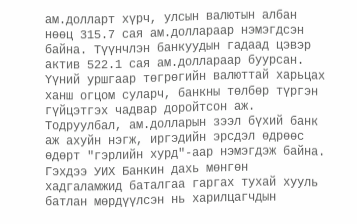ам.долларт хүрч, улсын валютын албан нөөц 315.7 сая ам.доллараар нэмэгдсэн байна. Түүнчлэн банкуудын гадаад цэвэр актив 522.1 сая ам.доллараар буурсан.
Үүний уршгаар төгрөгийн валюттай харьцах ханш огцом суларч, банкны төлбөр түргэн гүйцэтгэх чадвар доройтсон аж. Тодруулбал, ам.долларын зээл бүхий банк аж ахуйн нэгж, иргэдийн эрсдэл өдрөөс өдөрт "гэрлийн хурд"-аар нэмэгдэж байна. Гэхдээ УИХ Банкин дахь мөнгөн хадгаламжид баталгаа гаргах тухай хууль батлан мөрдүүлсэн нь харилцагчдын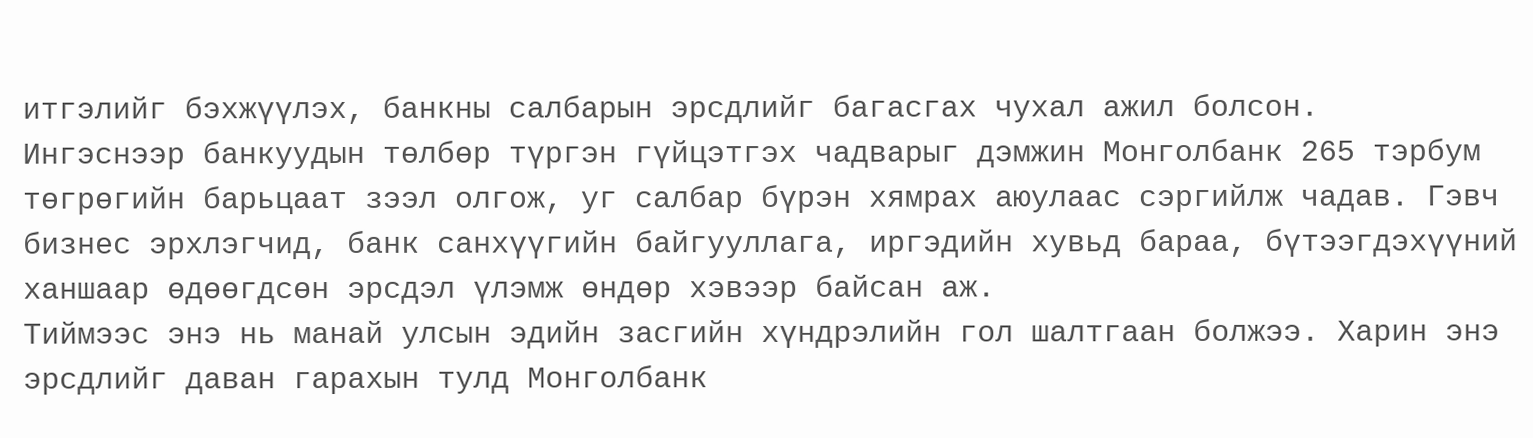итгэлийг бэхжүүлэх, банкны салбарын эрсдлийг багасгах чухал ажил болсон.
Ингэснээр банкуудын төлбөр түргэн гүйцэтгэх чадварыг дэмжин Монголбанк 265 тэрбум төгрөгийн барьцаат зээл олгож, уг салбар бүрэн хямрах аюулаас сэргийлж чадав. Гэвч бизнес эрхлэгчид, банк санхүүгийн байгууллага, иргэдийн хувьд бараа, бүтээгдэхүүний ханшаар өдөөгдсөн эрсдэл үлэмж өндөр хэвээр байсан аж.
Тиймээс энэ нь манай улсын эдийн засгийн хүндрэлийн гол шалтгаан болжээ. Харин энэ эрсдлийг даван гарахын тулд Монголбанк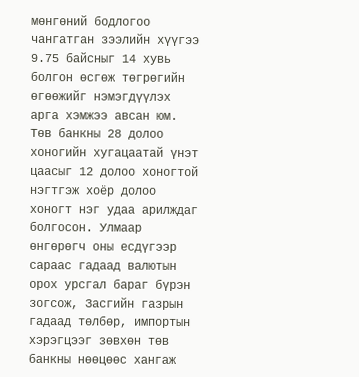мөнгөний бодлогоо чангатган зээлийн хүүгээ 9.75 байсныг 14 хувь болгон өсгөж төгрөгийн өгөөжийг нэмэгдүүлэх арга хэмжээ авсан юм.
Төв банкны 28 долоо хоногийн хугацаатай үнэт цаасыг 12 долоо хоногтой нэгтгэж хоёр долоо хоногт нэг удаа арилждаг болгосон. Улмаар өнгөрөгч оны есдүгээр сараас гадаад валютын орох урсгал бараг бүрэн зогсож, Засгийн газрын гадаад төлбөр, импортын хэрэгцээг зөвхөн төв банкны нөөцөөс хангаж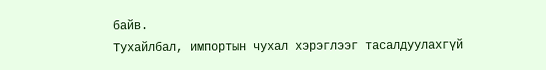байв.
Тухайлбал, импортын чухал хэрэглээг тасалдуулахгүй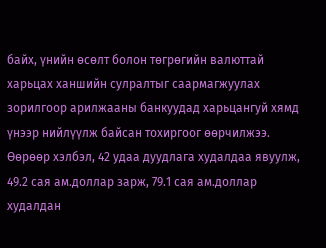байх, үнийн өсөлт болон төгрөгийн валюттай харьцах ханшийн сулралтыг саармагжуулах зорилгоор арилжааны банкуудад харьцангуй хямд үнээр нийлүүлж байсан тохиргоог өөрчилжээ. Өөрөөр хэлбэл, 42 удаа дуудлага худалдаа явуулж, 49.2 сая ам.доллар зарж, 79.1 сая ам.доллар худалдан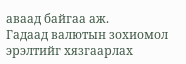аваад байгаа аж.
Гадаад валютын зохиомол эрэлтийг хязгаарлах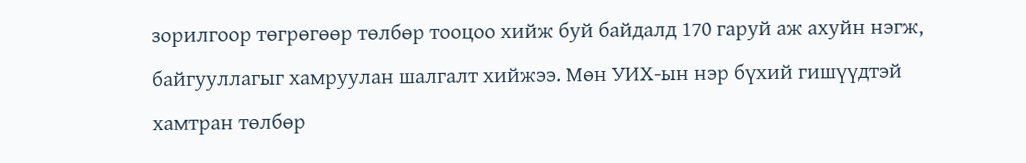зорилгоор төгрөгөөр төлбөр тооцоо хийж буй байдалд 170 гаруй аж ахуйн нэгж, байгууллагыг хамруулан шалгалт хийжээ. Мөн УИХ-ын нэр бүхий гишүүдтэй хамтран төлбөр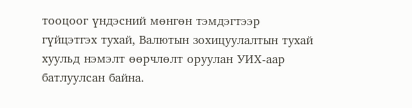тооцоог үндэсний мөнгөн тэмдэгтээр гүйцэтгэх тухай, Валютын зохицуулалтын тухай хуульд нэмэлт өөрчлөлт оруулан УИХ-аар батлуулсан байна.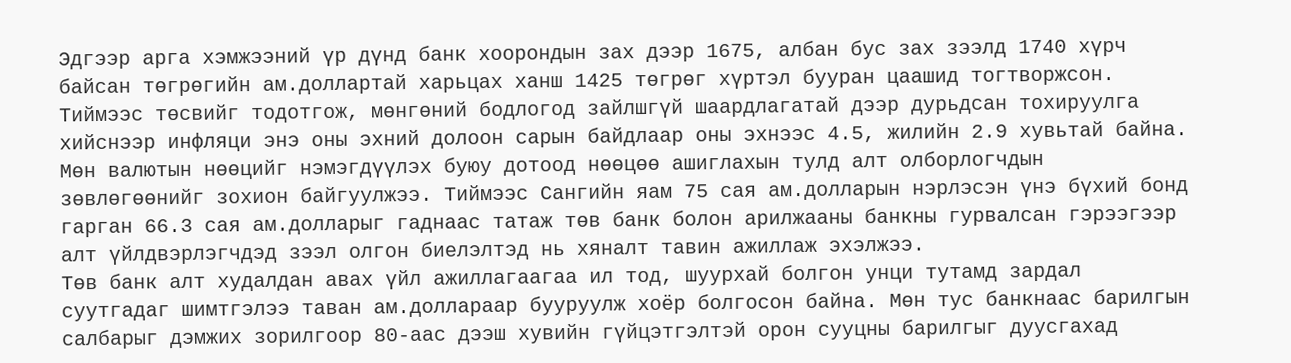Эдгээр арга хэмжээний үр дүнд банк хоорондын зах дээр 1675, албан бус зах зээлд 1740 хүрч байсан төгрөгийн ам.доллартай харьцах ханш 1425 төгрөг хүртэл бууран цаашид тогтворжсон. Тиймээс төсвийг тодотгож, мөнгөний бодлогод зайлшгүй шаардлагатай дээр дурьдсан тохируулга хийснээр инфляци энэ оны эхний долоон сарын байдлаар оны эхнээс 4.5, жилийн 2.9 хувьтай байна.
Мөн валютын нөөцийг нэмэгдүүлэх буюу дотоод нөөцөө ашиглахын тулд алт олборлогчдын зөвлөгөөнийг зохион байгуулжээ. Тиймээс Сангийн яам 75 сая ам.долларын нэрлэсэн үнэ бүхий бонд гарган 66.3 сая ам.долларыг гаднаас татаж төв банк болон арилжааны банкны гурвалсан гэрээгээр алт үйлдвэрлэгчдэд зээл олгон биелэлтэд нь хяналт тавин ажиллаж эхэлжээ.
Төв банк алт худалдан авах үйл ажиллагаагаа ил тод, шуурхай болгон унци тутамд зардал суутгадаг шимтгэлээ таван ам.доллараар бууруулж хоёр болгосон байна. Мөн тус банкнаас барилгын салбарыг дэмжих зорилгоор 80-аас дээш хувийн гүйцэтгэлтэй орон сууцны барилгыг дуусгахад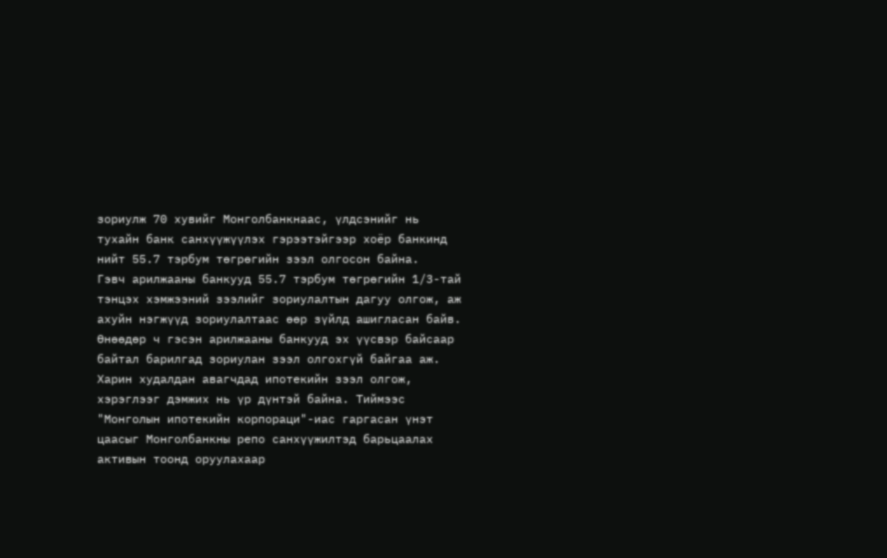зориулж 70 хувийг Монголбанкнаас, үлдсэнийг нь тухайн банк санхүүжүүлэх гэрээтэйгээр хоёр банкинд нийт 55.7 тэрбум төгрөгийн зээл олгосон байна.
Гэвч арилжааны банкууд 55.7 тэрбум төгрөгийн 1/3-тай тэнцэх хэмжээний зээлийг зориулалтын дагуу олгож, аж ахуйн нэгжүүд зориулалтаас өөр зүйлд ашигласан байв.
Өнөөдөр ч гэсэн арилжааны банкууд эх үүсвэр байсаар байтал барилгад зориулан зээл олгохгүй байгаа аж. Харин худалдан авагчдад ипотекийн зээл олгож, хэрэглээг дэмжих нь үр дүнтэй байна. Тиймээс "Монголын ипотекийн корпораци"-иас гаргасан үнэт цаасыг Монголбанкны репо санхүүжилтэд барьцаалах активын тоонд оруулахаар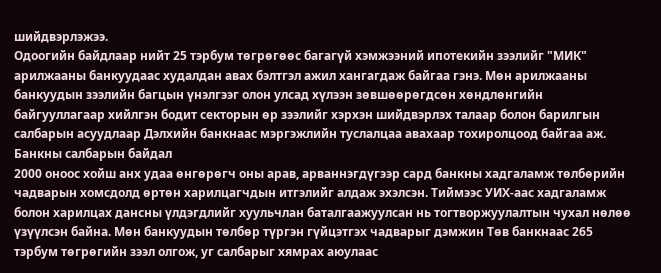шийдвэрлэжээ.
Одоогийн байдлаар нийт 25 тэрбум төгрөгөөс багагүй хэмжээний ипотекийн зээлийг "МИК" арилжааны банкуудаас худалдан авах бэлтгэл ажил хангагдаж байгаа гэнэ. Мөн арилжааны банкуудын зээлийн багцын үнэлгээг олон улсад хүлээн зөвшөөрөгдсөн хөндлөнгийн байгууллагаар хийлгэн бодит секторын өр зээлийг хэрхэн шийдвэрлэх талаар болон барилгын салбарын асуудлаар Дэлхийн банкнаас мэргэжлийн туслалцаа авахаар тохиролцоод байгаа аж.
Банкны салбарын байдал
2000 оноос хойш анх удаа өнгөрөгч оны арав, арваннэгдүгээр сард банкны хадгаламж төлбөрийн чадварын хомсдолд өртөн харилцагчдын итгэлийг алдаж эхэлсэн. Тиймээс УИХ-аас хадгаламж болон харилцах дансны үлдэгдлийг хуульчлан баталгаажуулсан нь тогтворжуулалтын чухал нөлөө үзүүлсэн байна. Мөн банкуудын төлбөр түргэн гүйцэтгэх чадварыг дэмжин Төв банкнаас 265 тэрбум төгрөгийн зээл олгож, уг салбарыг хямрах аюулаас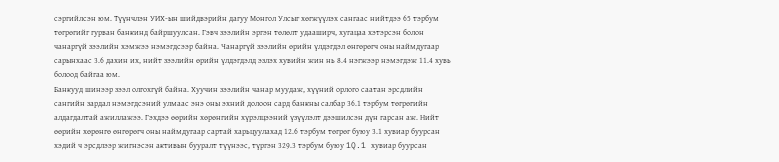сэргийлсэн юм. Түүнчлэн УИХ-ын шийдвэрийн дагуу Монгол Улсыг хөгжүүлэх сангаас нийтдээ 65 тэрбум төгрөгийг гурван банкинд байршуулсан. Гэвч зээлийн эргэн төлөлт удааширч, хугацаа хэтэрсэн болон чанаргүй зээлийн хэмжээ нэмэгдсээр байна. Чанаргүй зээлийн өрийн үлдэгдэл өнгөрөгч оны наймдугаар сарынхаас 3.6 дахин их, нийт зээлийн өрийн үлдэгдэлд эзлэх хувийн жин нь 8.4 нэгжээр нэмэгдэж 11.4 хувь болоод байгаа юм.
Банкууд шинээр зээл олгохгүй байна. Хуучин зээлийн чанар муудаж, хүүний орлого саатан эрсдлийн сангийн зардал нэмэгдсэний улмаас энэ оны эхний долоон сард банкны салбар 36.1 тэрбум төгрөгийн алдагдалтай ажиллажээ. Гэхдээ өөрийн хөрөнгийн хүрэлцээний үзүүлэлт дээшилсэн дүн гарсан аж. Нийт өөрийн хөрөнгө өнгөрөгч оны наймдугаар сартай харьцуулахад 12.6 тэрбум төгрөг буюу 3.1 хувиар буурсан хэдий ч эрсдлээр жигнэсэн активын бууралт түүнээс, түргэн 329.3 тэрбум буюу 1Q.1 хувиар буурсан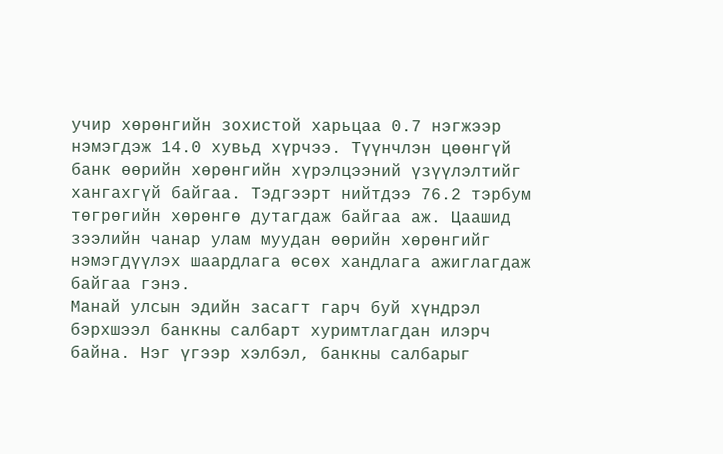учир хөрөнгийн зохистой харьцаа 0.7 нэгжээр нэмэгдэж 14.0 хувьд хүрчээ. Түүнчлэн цөөнгүй банк өөрийн хөрөнгийн хүрэлцээний үзүүлэлтийг хангахгүй байгаа. Тэдгээрт нийтдээ 76.2 тэрбум төгрөгийн хөрөнгө дутагдаж байгаа аж. Цаашид зээлийн чанар улам муудан өөрийн хөрөнгийг нэмэгдүүлэх шаардлага өсөх хандлага ажиглагдаж байгаа гэнэ.
Манай улсын эдийн засагт гарч буй хүндрэл бэрхшээл банкны салбарт хуримтлагдан илэрч байна. Нэг үгээр хэлбэл, банкны салбарыг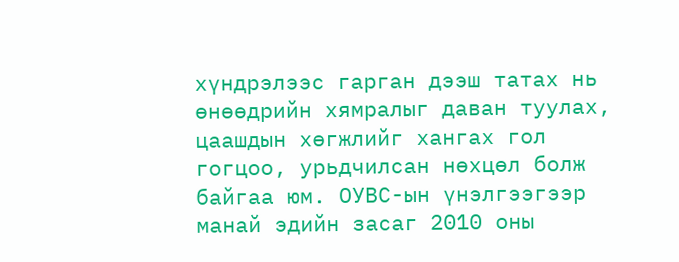хүндрэлээс гарган дээш татах нь өнөөдрийн хямралыг даван туулах, цаашдын хөгжлийг хангах гол гогцоо, урьдчилсан нөхцөл болж байгаа юм. ОУВС-ын үнэлгээгээр манай эдийн засаг 2010 оны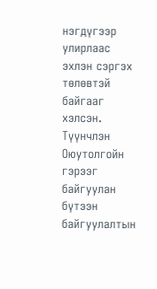нэгдүгээр улирлаас эхлэн сэргэх төлөвтэй байгааг хэлсэн. Түүнчлэн Оюутолгойн гэрээг байгуулан бүтээн байгуулалтын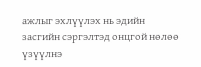ажлыг эхлүүлэх нь эдийн засгийн сэргэлтэд онцгой нөлөө үзүүлнэ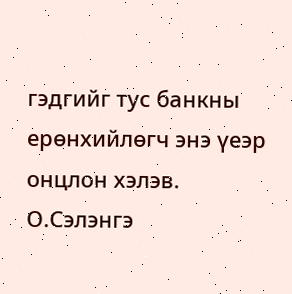гэдгийг тус банкны ерөнхийлөгч энэ үеэр онцлон хэлэв.
О.Сэлэнгэ